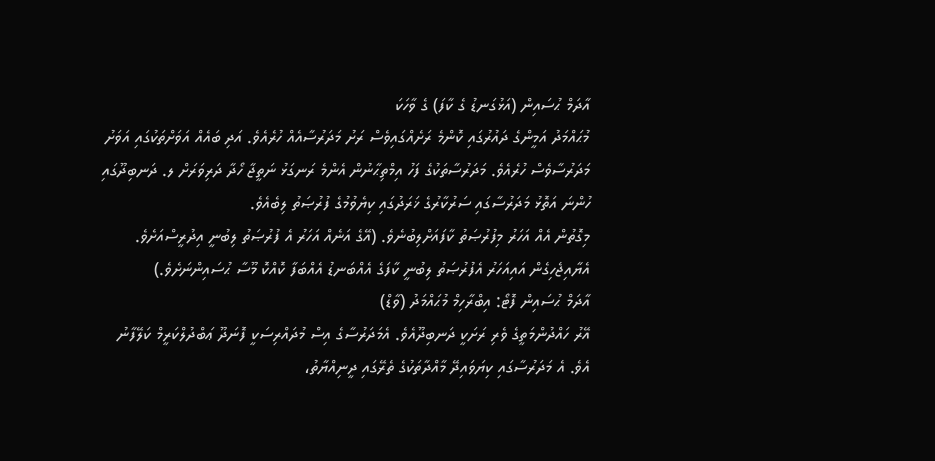އާދަމް ޙުސައިން (އަޅުގަނޑު ގެ ކާފަ) ގެ ވާހަކަ
މުޙައްމަދު އަމީންގެ ދައުރުގައި ކޮންމެ ރަށެއްގައިވެސް ރަށު މަދަރުސާއެއް ހުރެއެވެ. އަދި ބައެއް އަވަށްތަކުގައި އަވަށު މަދަރުސާވެސް ހުރެއެވެ. މަދަރުސާތަކުގެ ފަހު އިމްތިޙާނުން އެންމެ ރަނގަޅު ނަތީޖާ ހޯދާ ދަރިވަރަށް ލ. ދަނބިދޫގައި ހުންނަ އަތޮޅު މަދަރުސާގައި ސަރުކާރުގެ ޚަރަދުގައި ކިޔެވުމުގެ ފުރުޞަތު ލިބެއެވެ.
މިގޮތުން އެއް އަހަރު މިފުރުޞަތު ކާފައަށްލިބުނެވެ. (އޭގެ އަނެއް އަހަރު އެ ފުރުޞަތު ލިބުނީ އިދުރީސްއަށެވެ. އެޔާއިޖެހިގެން އައިއަހަރު އެފުރުޞަތު ލިބުނީ ކާފަގެ އެއްބަނޑު އެއްބަފާ ކޮއްކޮ މޫސާ ޙުސައިންނަށެވެ.)
އާދަމް ޙުސައިން ފޮޓޯ: އިބްރާހިމް މުޙައްމަދު (ވާޑް)
އޭރު ހައްދުންމަތީގެ ވެރި ރަށަކީ ދަނބިދޫއެވެ. އެމަދަރުސާގެ އިސް މުދައްރިސަކީ ފޮނަދޫ ޢަބްދުލްކަރީމް ކަލޭފާނު އެވެ. އެ މަދަރުސާގައި ކިޔަވައިދޭ މާއްދާތަކުގެ ތެރޭގައި ދީނިއްޔާތު،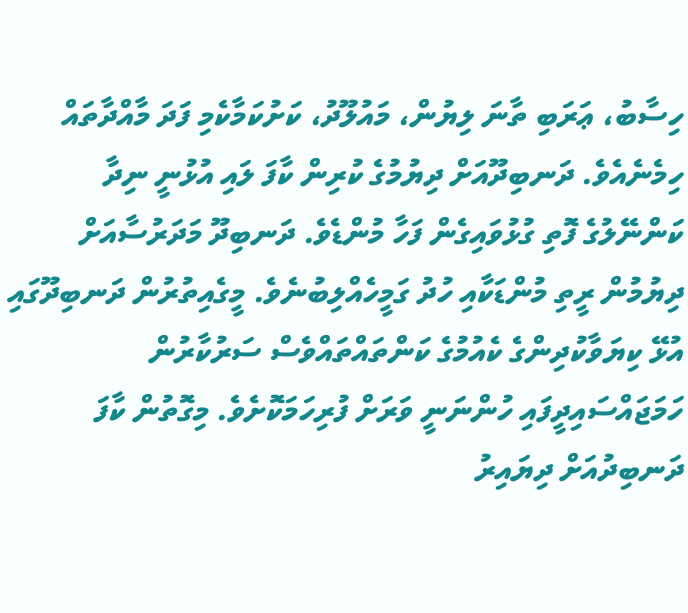ހިސާބު، ޢަރަބި ތާނަ ލިޔުން، މައުލޫދު، ކަށުކަމާކެމި ފަދަ މާއްދާތައް ހިމެނެއެވެ. ދަނބިދޫއަށް ދިޔުމުގެ ކުރިން ކާފަ ލައި އުޅުނީ ނިދާ ކަންނޭލުގެ ފޮތި ގުޅުވައިގެން ފަހާ މުންޑެވެ. ދަނބިދޫ މަދަރުސާއަށް ދިޔުމުން ރީތި މުންޑަކާއި ހުދު ގަމީހެއްލިބުނެވެ. މީގެއިތުރުން ދަނބިދޫގައި އުޅޭ ކިޔަވާކުދިންގެ ކެއުމުގެ ކަންތައްތައްވެސް ސަރުކާރުން ހަމަޖައްސައިދީފައި ހުންނަނީ ވަރަށް ފުރިހަމަކޮށެވެ. މިގޮތުން ކާފަ ދަނބިދުއަށް ދިޔައިރު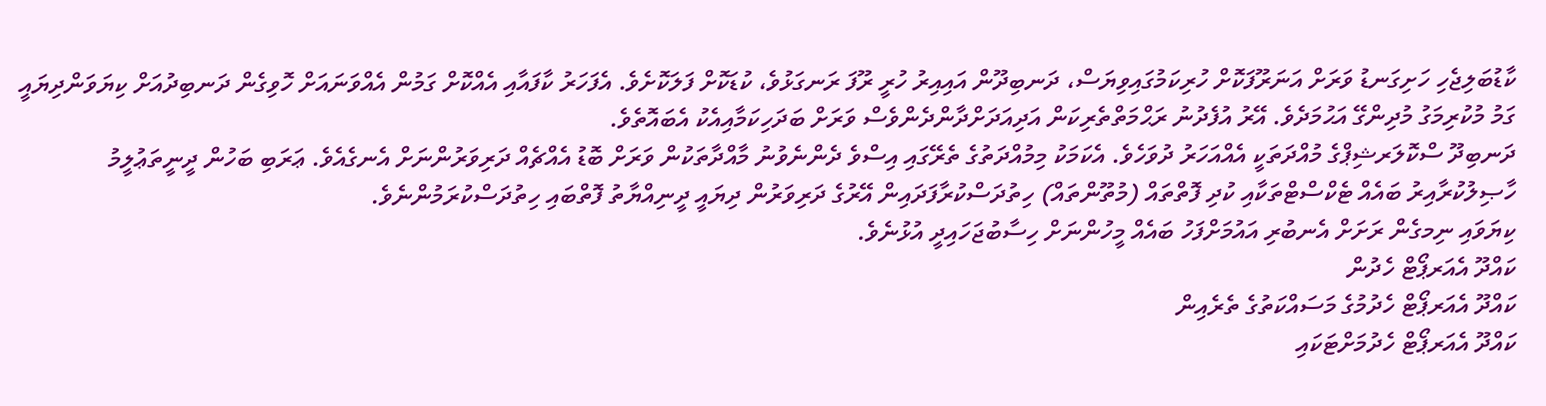ކާޑުބަލިޖެހި ހަށިގަނޑު ވަރަށް އަނަރޫފަކޮށް ހުރިކަމުގައިވިޔަސް، ދަނބިދޫން އައިއިރު ހުރީ ރޫފަ ރަނގަޅުވެ، ކުޑަކޮށް ފަލަކޮށެވެ. އެފަހަރު ކާފައާއި އެއްކޮށް ގަމުން އެއްވަނައަށް ހޮވިގެން ދަނބިދުއަށް ކިޔަވަންދިޔައީ ގަމު މުކުރިމަގު މުދިންގޭ އަޙުމަދެވެ. އޭރު އުފެދުނު ރަޙްމަތްތެރިކަން އަދިއަދަށްދާންދެންވެސް ވަރަށް ބަދަހިކަމާއިއެކު އެބައޮތެވެ.
ދަނބިދޫ ސްކޮލަރޝިޕްގެ މުއްދަތަކީ އެއްއަހަރު ދުވަހެވެ. އެކަމަކު މިމުއްދަތުގެ ތެރޭގައި އިސްވެ ދެންނެވުނު މާއްދާތަކުން ވަރަށް ބޮޑު އެއްޗެއް ދަރިވަރުންނަށް އެނގެއެވެ. ޢަރަބި ބަހުން ދީނީތަޢުލީމު ހާޞިލުކުރާއިރު ބައެއް ޓެކްސްޓްތަކާއި ކުދި ފޮތްތައް (މުތޫންތައް) ހިތުދަސްކުރާފަދައިން އޭރުގެ ދަރިވަރުން ދިޔައީ ދީނިއްޔާތު ފޮތްބައި ހިތުދަސްކުރަމުންނެވެ.
ކިޔަވައި ނިމގެން ރަށަށް އެނބުރި އައުމަށްފަހު ބައެއް މީހުންނަށް ހިސާބުޖަހައިދީ އުޅުނެވެ.
ކައްދޫ އެއަރޕޯޓް ހެދުން
ކައްދޫ އެއަރޕޯޓް ހެދުމުގެ މަސައްކަތުގެ ތެރެއިން
ކައްދޫ އެއަރޕޯޓް ހެދުމަށްޓަކައި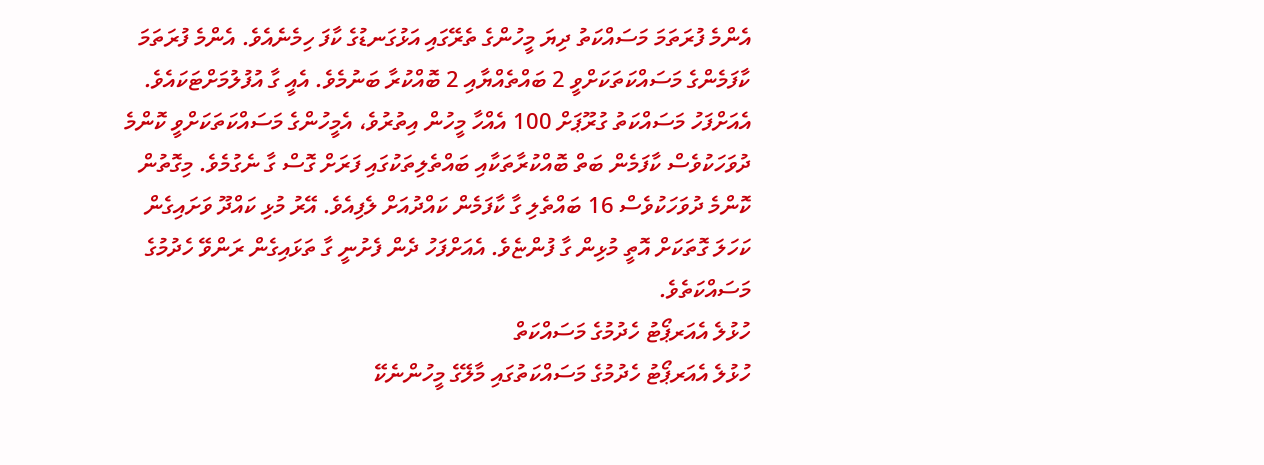އެންމެ ފުރަތަމަ މަސައްކަތު ދިޔަ މީހުންގެ ތެރޭގައި އަޅުގަނޑުގެ ކާފަ ހިމެނެއެވެ. އެންމެ ފުރަތަމަ ކާފަމެންގެ މަސައްކަތަކަށްވީ 2 ބައްތެއްޔާއި 2 ބޮއްކުރާ ބަނުމެވެ. އެއީ ގާ އުފުލުމަށްޓަކައެވެ. އެއަށްފަހު މަސައްކަތު ގުރޫޕަށް 100 އެއްހާ މީހުން އިތުރުވެ، އެމީހުންގެ މަސައްކަތަކަށްވީ ކޮންމެ ދުވަހަކުވެސް ކާފަމެން ބަތް ބޮއްކުރާތަކާއި ބައްތެލިތަކުގައި ފަރަށް ގޮސް ގާ ނެގުމެވެ. މިގޮތުން ކޮންމެ ދުވަހަކުވެސް 16 ބައްތެލި ގާ ކާފަމެން ކައްދުއަށް ލެފިއެވެ. އޭރު މުޅި ކައްދޫ ވަށައިގެން ކަހަލަ ގޮތަކަށް އޮތީ މުޅިން ގާ ފުންޏެވެ. އެއަށްފަހު ދެން ފެށުނީ ގާ ތަޅައިގެން ރަންވޭ ހެދުމުގެ މަސައްކަތެވެ.
ހުޅުލެ އެއަރޕޯޓު ހެދުމުގެ މަސައްކަތް
ހުޅުލެ އެއަރޕޯޓު ހެދުމުގެ މަސައްކަތުގައި މާލޭގެ މީހުންނެކޭ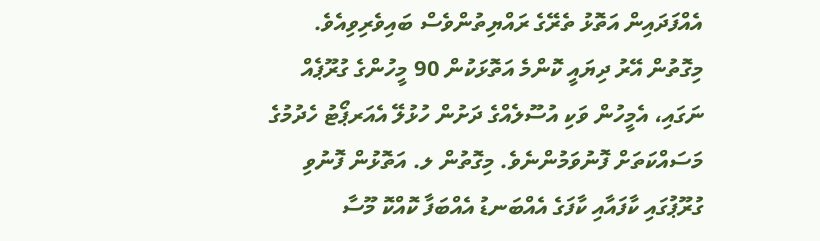އެއްފަދައިން އަތޮޅު ތެރޭގެ ރައްޔިތުންވެސް ބައިވެރިވިއެވެ. މިގޮތުން އޭރު ދިޔައީ ކޮންމެ އަތޮޅަކުން 90 މީހުންގެ ގުރޫޕެއް ނަގައި، އެމީހުން ވަކި އުސޫލެއްގެ ދަށުން ހުޅުލޭ އެއަރޕޯޓު ހެދުމުގެ މަސައްކަތަށް ފޮނުވަމުންނެވެ. މިގޮތުން ލ. އަތޮޅުން ފޮނުވި ގުރޫޕުގައި ކާފައާއި ކާފަގެ އެއްބަނޑު އެއްބަފާ ކޮއްކޮ މޫސާ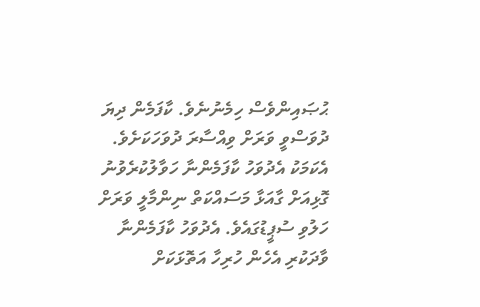ޙުޞައިންވެސް ހިމެނުނެވެ. ކާފަމެން ދިޔަ ދުވަސްވީ ވަރަށް ވިއްސާރަ ދުވަހަކަށެވެ. އެކަމަކު އެދުވަހު ކާފަމެންނާ ހަވާލުކުރެވުނު ގޮޅިއަށް ގާއަޅާ މަސައްކަތް ނިންމާލީ ވަރަށް ހަލުވި ސުޕީޑުގައެވެ. އެދުވަހު ކާފަމެންނާ ވާދަކުރި އެހެން ހުރިހާ އަތޮޅަކަށް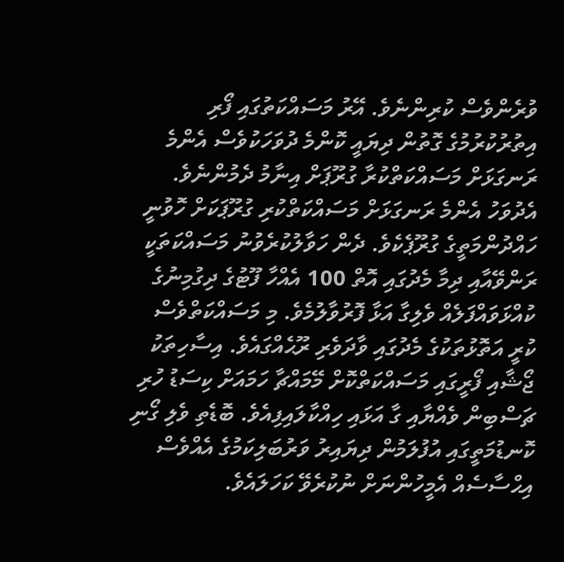ވުރެންވެސް ކުރިންނެވެ. އޭރު މަސައްކަތުގައި ފޯރި އިތުރުކުރުމުގެ ގޮތުން ދިޔައީ ކޮންމެ ދުވަހަކުވެސް އެންމެ ރަނގަޅަށް މަސައްކަތްކުރާ ގުރޫޕަށް އިނާމު ދެމުންނެވެ. އެދުވަހު އެންމެ ރަނގަޅަށް މަސައްކަތްކުރި ގުރޫޕަކަށް ހޮވުނީ ހައްދުންމަތީގެ ގުރޫޕެކެވެ. ދެން ހަވާލުކުރެވުނު މަސައްކަތަކީ ރަންވޭއާއި ދިމާ މެދުގައި އޮތް 100 އެއްހާ ފޫޓުގެ ދިގުމިނުގެ ކުއްޅަވައްފަލެއް ވެލިގާ އަޅާ ފޮރުވާލުމެވެ. މި މަސައްކަތްވެސް ކުރީ އަތޮޅުތަކުގެ މެދުގައި ވާދަވެރި ރޫޙެއްގައެވެ. އިސާހިތަކު ޖޯޝާއި ފޯރީގައި މަސައްކަތްކޮށް މޭމައްޗާ ހަމައަށް ކިސަޑު ހުރި ޗަސްބިން ވެއްޔާއި ގާ އަޅައި ހިއްކާލައިފިއެވެ. ބޮޑެތި ވެލި ގޯނި ކޮނޑުމަތީގައި އުފުލަމުން ދިޔައިރު ވަރުބަލިކަމުގެ އެއްވެސް އިޙްސާސެއް އެމީހުންނަށް ނުކުރެވޭ ކަހަލައެވެ.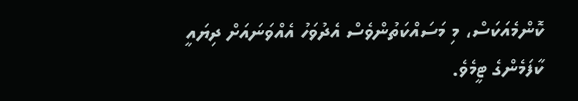ކޮންމެއަކަސް، މި މަސައްކަތުންވެސް އެދުވަހު އެއްވަނައަށް ދިޔައީ ކާފަމެންގެ ޓީމެވެ.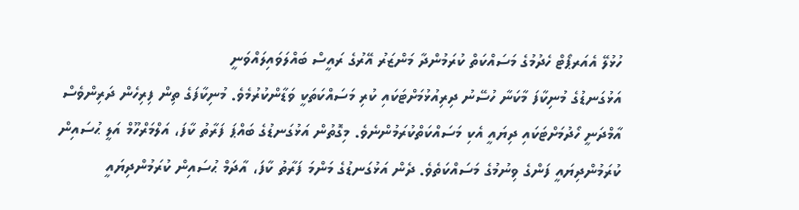ހުޅުލޭ އެއަރޕޯޓް ހެދުމުގެ މަސައްކަތް ކުރަމުންދާ މަންޒަރު އޭރުގެ ރައީސް ބައްލަވައިލައްވަނީ
އަޅުގަނޑުގެ މުނިކާފަ މާކަނާ ހުސޭނު ދިރިއުޅުމަށްޓަކައި ކުރި މަސައްކަތަކީ ވަޑާންކުރުމެވެ. މުނިކާފަގެ ތިން ފިރިހެން ދަރިންވެސް އާމްދަނީ ހޯދުމަށްޓަކައި ދިޔައީ އެކި މަސައްކަތްކުރަމުންނެވެ. މިގޮތުން އަޅުގަނޑުގެ ބައްޕަ ފަރާތު ކާފަ، އަލްމަރްހޫމް އަލީ ޙުސައިން ކުރަމުންދިޔައީ ފަންގެ ވިނުމުގެ މަސައްކަތެވެ. ދެން އަޅުގަނޑުގެ މަންމަ ފަރާތު ކާފަ، އާދަމް ޙުސައިން ކުރަމުންދިޔައީ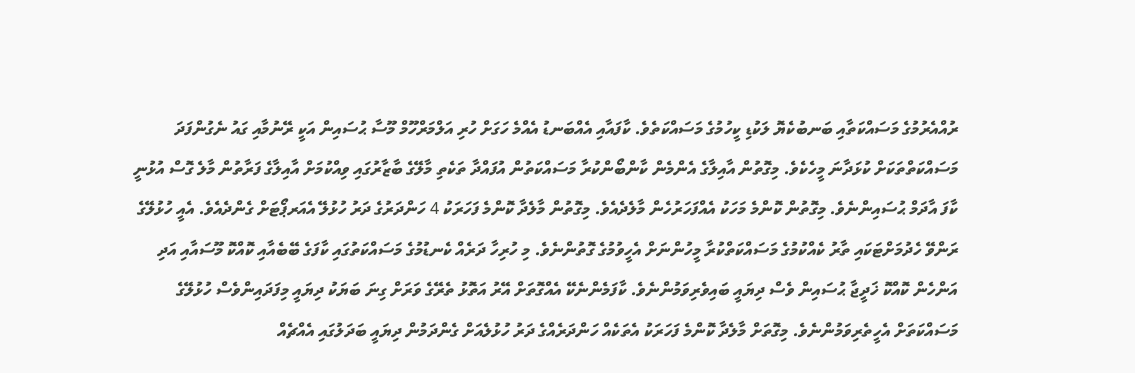ރުއްއެރުމުގެ މަސައްކަތާއި ބަނބުކެޔޮ ލަކުޑި ކީހުމުގެ މަސައްކަތެވެ. ކާފައާއި އެއްބަނޑު އެއްމެ ހަގަށް ހުރި އަލްމަރްހޫމް މޫސާ ޙުސައިން އަކީ ރޭނުމާއި ގައު ނެގުންފަދަ މަސައްކަތްތަކަށް ކުޅަދާނަ މީހެކެވެ. މިގޮތުން އާއިލާގެ އެންމެން ކާންބޯންކުރާ މަސައްކަތުން އުފައްދާ ތަކެތި މާލޭގެ ބާޒާރުގައި ވިއްކުމަށް އާއިލާގެ ފަރާތުން މާލެ ގޮސް އުޅުނީ ކާފަ އާދަމް ޙުސައިންނެވެ. މިގޮތުން ކޮންމެ މަހަކު އެއްފަހަރުހެން މާލެދެއެވެ. މިގޮތުން މާލެދާ ކޮންމެ ފަހަރަކު 4 ހަންދަރުގެ ދަރު ހުޅުލޭ އެއަރޕޯޓަށް ގެންދެއެވެ. އެއީ ހުޅުލޭގެ ރަންވޭ ހެދުމަށްޓަކައި ތާރު ކެއްކުމުގެ މަސައްކަތްކުރާ މީހުންނަށް އެހީވުމުގެ ގޮތުންނެވެ. މި ހުރިހާ ދަރެއް ކެނޑުމުގެ މަސައްކަތުގައި ކާފަގެ ބޭބެއާއި ކޮއްކޮ މޫސައާއި އަދި އަންހެން ކޮއްކޮ ޚަދީޖާ ޙުސައިން ވެސް ދިޔައީ ބައިވެރިވަމުންނެވެ. ކާފަމެންނެކޭ އެއްގޮތަށް އޭރު އަތޮޅު ތެރޭގެ ވަރަށް ގިނަ ބަޔަކު ދިޔައީ މިފަދައިންވެސް ހުޅުލޭގެ މަސައްކަތަށް އެހީތެރިވަމުންނެވެ. މިގޮތަށް މާލެދާ ކޮންމެ ފަހަރަކު އެތަކެއް ހަންދަރެއްގެ ދަރު ހުޅުލެއަށް ގެންދަމުން ދިޔައީ ބަދަލުގައި އެއްޗެއް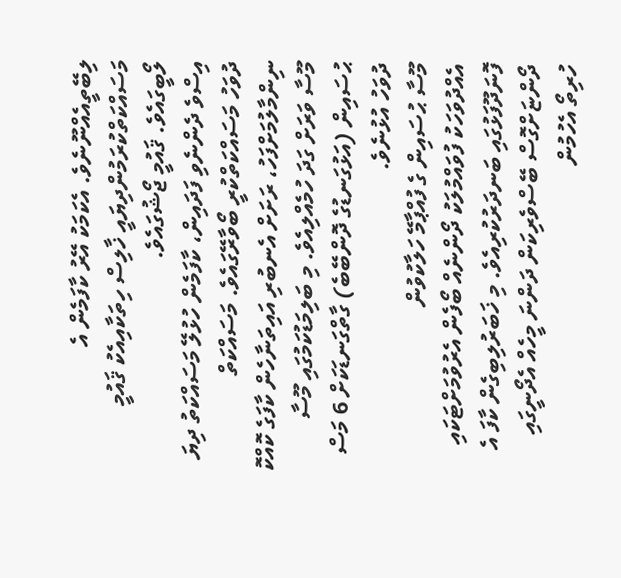ލިބޭތީއެއްނޫނެވެ. އެކަމަކު އޭރު ކާފަމެން އެ މަސައްކަތްކުރަމުންދިޔައީ ޚާލިސް ހިތަކާއިއެކު ޤައުމީ ލޯބީގައެވެ. ޤައުމީ ޖޯޝުގައެވެ.
އިސްވެ ދެންނެވި ފަދައިން، ކާފަމެން ހުޅުލޭ މަސައްކަތު ދިޔަ ދުވަހު މަސައްކަތްކުރީ ބޯވާރޭގައެވެ. މަސައްކަތް ނިންމާލުމަށްފަހު، ރަށަށް އެނބުރި އައިތަނާހެން ކާފަގެ ކޮއްކޮ މޫސާ ވަރަށް ގަދަ ހުމެއްލިއެވެ. މި ބަލިމަޑުކަމުގައި މޫސާ ޙުސައިން (އަޅުގަނޑުގެ ދޮންބޭބެ) ގާތްގަނޑަކަށް 6 މަސް ދުވަހު އުޅުނެވެ.
މޫސާ ޙުސައިން ގެ ފުއްޕާމޭ ހަލާކުވުން
އެއްދުވަހަކު ފުވައްމުލަކު ދޯންނެއް ބޯފެން އެރުވުމަށްޓަކައި ފޮނަދޫފަޅުގައި ބަނދަރުކުރިއެވެ. މި ޚަބަރުލިބިގެން ކާފަ އެ ދޯންޏަށްގޮސް ބޭސްވެރިކަން ދަންނަ މީހެއް އެދޯނީގައި ހުރިތޯ އެހުމުން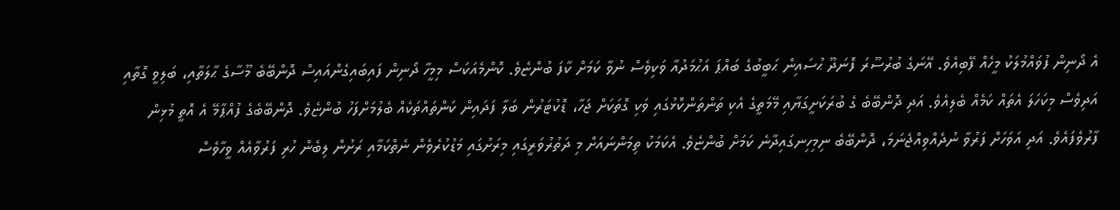އެ ދޯނިން ފުވައްމުލަކު މީހެއް ފޭބިއެވެ. އޭނަގެ ބުރުސޫރަ ފޮނަދޫ ޙުސައިން ޙަބީބުގެ ބައްޕަ އަޙުމަދުއާ ވަކިވެސް ނުވާ ކަމަށް ކާފަ ބުންޏެވެ. ކޮންމެއަކަސް މިމީހާ ދޯނިން ފައިބައިގެންއައިސް ދޮންބޭބެ މޫސާގެ ޙާލަތާއި، ބަލިވީ ގޮތާއި އަދިވެސް މިކަހަލަ އެތައް ކަމެއް ބެލިއެވެ. އަދި ދޮންބޭބެ ގެ ބުރަކަށީގަޔާއި މޭމަތީގެ އެކި ތަންތަންކޮޅުގައި ވަކި ގޮތަކަށް ޖަހާ، ޑޮކުޓަރުން ބަލާ ފަދައިން ކަންތައްތަކެއް ބެލުމަށްފަހު ބުންޏެވެ. ދޮންބޭބެގެ ފުއްޕާމޭ އެ އޮތީ މުޅިން ފާރުވެފައެވެ. އަދި އަވަހަށް ފަރުވާ ނުދެއްވިއްޖެނަމަ، ދޮންބޭބެ ނިމިހިނގައިދާނެ ކަމަށް ބުންޏެވެ. އެކަމަކު ތިމަންނައަށް މި ދަތުރުވަރީގައި މިރަށުގައި މަޑުކުރެވެން ނެތްކަމާއި ރަށުން ލިބެން ހުރި ފަރުވާއެއް ވީހާވެސް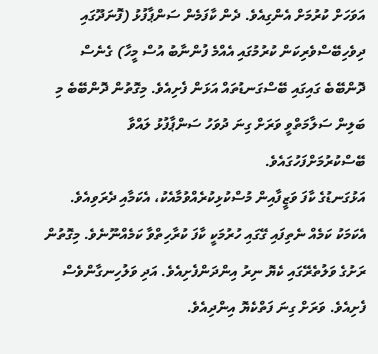އަވަހަށް ކުރުމަށް އެންގިއެވެ. ދެން ކާފަމެން ސަންޕާފުޅު (ފޮނަދޫގައި ދިވެހިބޭސްވެރިކަން ކުރުމުގައި އެއްމެ ފުންނާބު އުސް މީހާ) ގެނެސް ދޮންބޭބެ ގައިގައި ބޭސްގަނޑުތައް އަޅަން ފެށިއެވެ. މިގޮތުން ދޮންބޭބެ މި ބަލިން ސަލާމަތްވީ ވަރަށް ގިނަ ދުވަހު ސަންޕާފުޅު ލައްވާ ބޭސްކުރުމަށްފަހުގައެވެ.
އަޅުގަނޑުގެ ކާފަ ވަޒީފާއިން މުސްކުޅިކުރެއްވުމާއެކު، އެކަމާއި ދެރަވިއެވެ. އެކަމަކު ކަމެއް ނެތިފައި ގޭގައި ހުރުމަކީ ކާފަ ކުރާހިތްވާ ކަމެއްނޫނެވެ. މިގޮތުން ރަށުގެ ވަލުތެރޭގައި ކެޔޮ ނިރު އިންދަންފެށިއެވެ. އަދި ވަލުހިނގާންވެސް ފެށިއެވެ. ވަރަށް ގިނަ ފަތްކެޔޮ އިންދިއެވެ.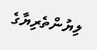ލިޔުންތެރިޔާގެ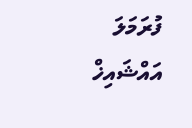ފުރަމަލަ
އައްޝައިޚް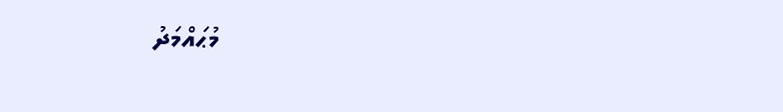މުޙައްމަދު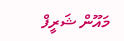މައޫން ޝަރީފް